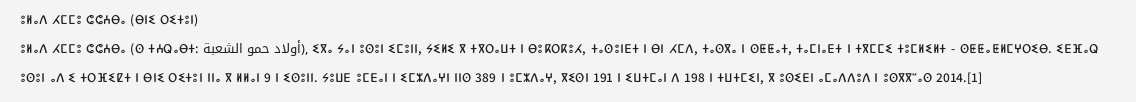ⵓⵍⴰⴷ ⵃⵎⵎⵓ ⵛⵛⵄⴱⴰ (ⴱⵏⵉ ⵔⵉⵜⵓⵏ)
ⵓⵍⴰⴷ ⵃⵎⵎⵓ ⵛⵛⵄⴱⴰ (ⵙ ⵜⵄⵕⴰⴱⵜ: أولاد حمو الشعبة), ⵉⴳⴰ ⵢⴰⵏ ⵓⵙⵓⵏ ⵉⵎⵓⵏⵏ, ⵢⵉⵍⵉ ⴳ ⵜⴳⵔⴰⵡⵜ ⵏ ⴱⵓⴽⵔⴽⵓⵃ, ⵜⴰⵙⵓⵏⴹⵜ ⵏ ⴱⵏ ⵃⵎⴷ, ⵜⴰⵙⴳⴰ ⵏ ⵙⵟⵟⴰⵜ, ⵜⴰⵎⵏⴰⴹⵜ ⵏ ⵜⴳⵎⵎⵉ ⵜⵓⵎⵍⵉⵍⵜ - ⵙⵟⵟⴰⵟⵍⵎⵖⵔⵉⴱ. ⵉⴹⴼⴰⵕ ⵓⵙⵓⵏ ⴰⴷ ⵉ ⵜⵔⴼⵉⵇⵜ ⵏ ⴱⵏⵉ ⵔⵉⵜⵓⵏ ⵏⵏⴰ ⴳ ⵍⵍⴰⵏ 9 ⵏ ⵉⵙⵓⵏⵏ. ⵢⵓⵡⴹ ⵓⵎⴹⴰⵏ ⵏ ⵉⵎⵣⴷⴰⵖⵏ ⵏⵏⵙ 389 ⵏ ⵓⵎⵣⴷⴰⵖ, ⴳⵉⵙⵏ 191 ⵏ ⵉⵡⵜⵎⴰⵏ ⴷ 198 ⵏ ⵜⵡⵜⵎⵉⵏ, ⴳ ⵓⵙⵉⴹⵏ ⴰⵎⴰⴷⴷⵓⴷ ⵏ ⵓⵙⴳⴳⵯⴰⵙ 2014.[1]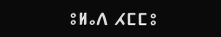ⵓⵍⴰⴷ ⵃⵎⵎⵓ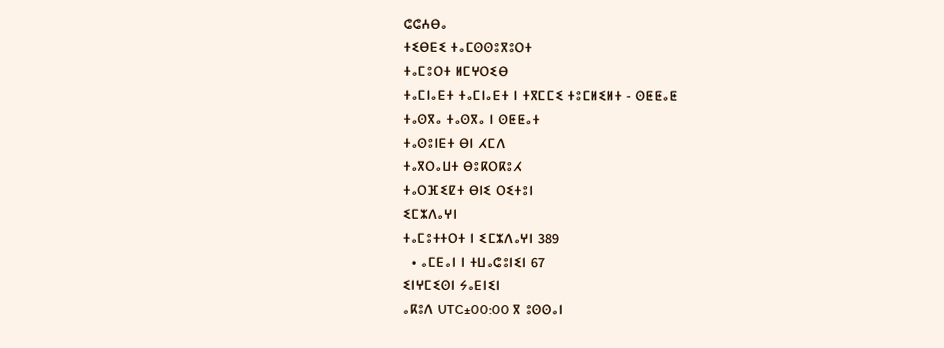ⵛⵛⵄⴱⴰ
ⵜⵉⴱⴹⵉ ⵜⴰⵎⵙⵙⵓⴳⵓⵔⵜ
ⵜⴰⵎⵓⵔⵜ ⵍⵎⵖⵔⵉⴱ
ⵜⴰⵎⵏⴰⴹⵜ ⵜⴰⵎⵏⴰⴹⵜ ⵏ ⵜⴳⵎⵎⵉ ⵜⵓⵎⵍⵉⵍⵜ - ⵙⵟⵟⴰⵟ
ⵜⴰⵙⴳⴰ ⵜⴰⵙⴳⴰ ⵏ ⵙⵟⵟⴰⵜ
ⵜⴰⵙⵓⵏⴹⵜ ⴱⵏ ⵃⵎⴷ
ⵜⴰⴳⵔⴰⵡⵜ ⴱⵓⴽⵔⴽⵓⵃ
ⵜⴰⵔⴼⵉⵇⵜ ⴱⵏⵉ ⵔⵉⵜⵓⵏ
ⵉⵎⵣⴷⴰⵖⵏ
ⵜⴰⵎⵓⵜⵜⵔⵜ ⵏ ⵉⵎⵣⴷⴰⵖⵏ 389
  • ⴰⵎⴹⴰⵏ ⵏ ⵜⵡⴰⵛⵓⵏⵉⵏ 67
ⵉⵏⵖⵎⵉⵙⵏ ⵢⴰⴹⵏⵉⵏ
ⴰⴽⵓⴷ UTC±00:00 ⴳ ⵓⵙⵙⴰⵏ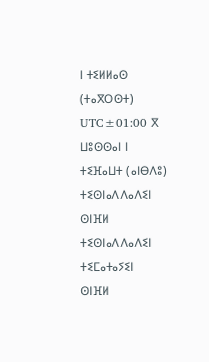ⵏ ⵜⵉⵍⵍⴰⵙ (ⵜⴰⴳⵔⵙⵜ)
UTC±01:00 ⴳ ⵡⵓⵙⵙⴰⵏ ⵏ ⵜⵉⴼⴰⵡⵜ (ⴰⵏⴱⴷⵓ)
ⵜⵉⵙⵏⴰⴷⴷⴰⴷⵉⵏ
ⵙⵏⴼⵍ
ⵜⵉⵙⵏⴰⴷⴷⴰⴷⵉⵏ ⵜⵉⵎⴰⵜⴰⵢⵉⵏ
ⵙⵏⴼⵍ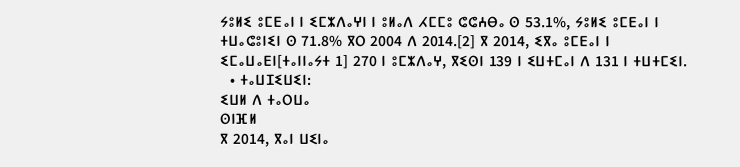ⵢⵓⵍⵉ ⵓⵎⴹⴰⵏ ⵏ ⵉⵎⵣⴷⴰⵖⵏ ⵏ ⵓⵍⴰⴷ ⵃⵎⵎⵓ ⵛⵛⵄⴱⴰ ⵙ 53.1%, ⵢⵓⵍⵉ ⵓⵎⴹⴰⵏ ⵏ ⵜⵡⴰⵛⵓⵏⵉⵏ ⵙ 71.8% ⴳⵔ 2004 ⴷ 2014.[2] ⴳ 2014, ⵉⴳⴰ ⵓⵎⴹⴰⵏ ⵏ ⵉⵎⴰⵡⴰⴹⵏ[ⵜⴰⵏⵏⴰⵢⵜ 1] 270 ⵏ ⵓⵎⵣⴷⴰⵖ, ⴳⵉⵙⵏ 139 ⵏ ⵉⵡⵜⵎⴰⵏ ⴷ 131 ⵏ ⵜⵡⵜⵎⵉⵏ.
  • ⵜⴰⵡⵊⵉⵡⵉⵏ:
ⵉⵡⵍ ⴷ ⵜⴰⵔⵡⴰ
ⵙⵏⴼⵍ
ⴳ 2014, ⴳⴰⵏ ⵡⵉⵏⴰ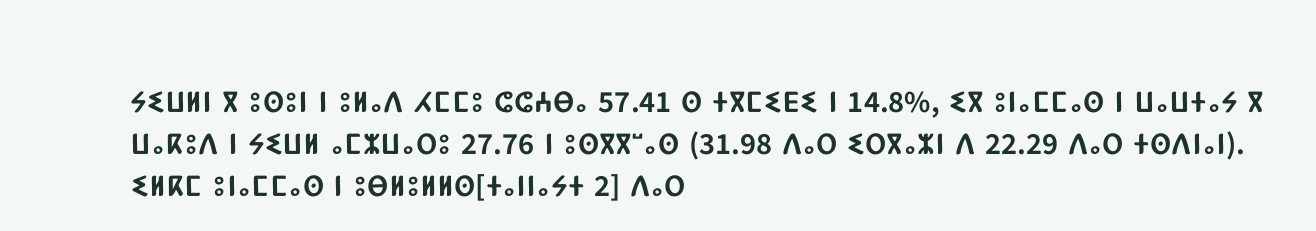ⵢⵉⵡⵍⵏ ⴳ ⵓⵙⵓⵏ ⵏ ⵓⵍⴰⴷ ⵃⵎⵎⵓ ⵛⵛⵄⴱⴰ 57.41 ⵙ ⵜⴳⵎⵉⴹⵉ ⵏ 14.8%, ⵉⴳ ⵓⵏⴰⵎⵎⴰⵙ ⵏ ⵡⴰⵡⵜⴰⵢ ⴳ ⵡⴰⴽⵓⴷ ⵏ ⵢⵉⵡⵍ ⴰⵎⵣⵡⴰⵔⵓ 27.76 ⵏ ⵓⵙⴳⴳⵯⴰⵙ (31.98 ⴷⴰⵔ ⵉⵔⴳⴰⵣⵏ ⴷ 22.29 ⴷⴰⵔ ⵜⵙⴷⵏⴰⵏ). ⵉⵍⴽⵎ ⵓⵏⴰⵎⵎⴰⵙ ⵏ ⵓⴱⵍⵓⵍⵍⵙ[ⵜⴰⵏⵏⴰⵢⵜ 2] ⴷⴰⵔ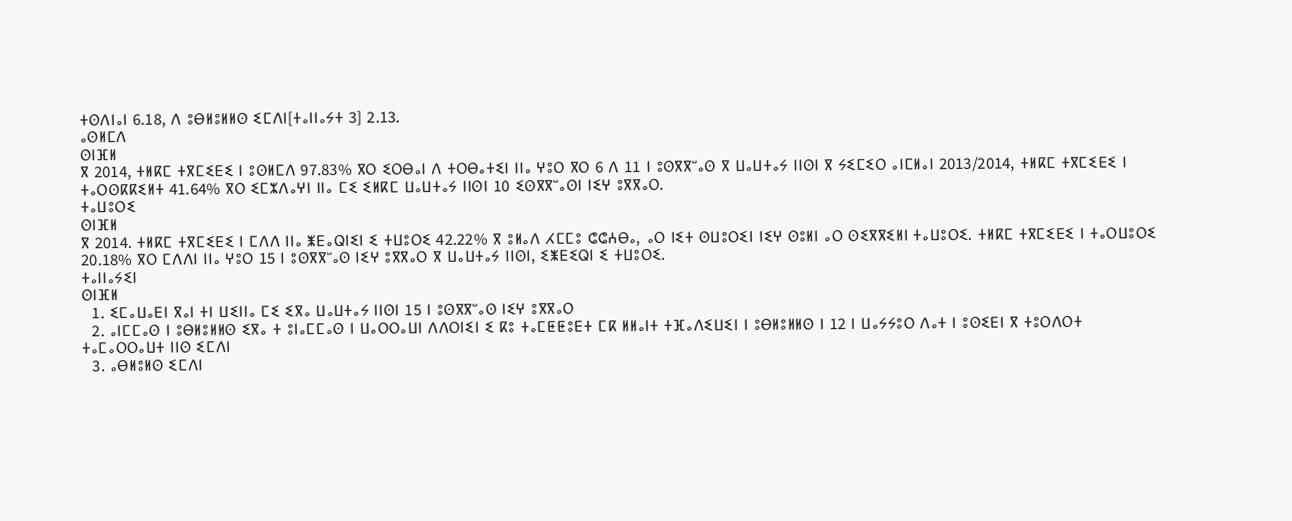ⵜⵙⴷⵏⴰⵏ 6.18, ⴷ ⵓⴱⵍⵓⵍⵍⵙ ⵉⵎⴷⵏ[ⵜⴰⵏⵏⴰⵢⵜ 3] 2.13.
ⴰⵙⵍⵎⴷ
ⵙⵏⴼⵍ
ⴳ 2014, ⵜⵍⴽⵎ ⵜⴳⵎⵉⴹⵉ ⵏ ⵓⵙⵍⵎⴷ 97.83% ⴳⵔ ⵉⵔⴱⴰⵏ ⴷ ⵜⵔⴱⴰⵜⵉⵏ ⵏⵏⴰ ⵖⵓⵔ ⴳⵔ 6 ⴷ 11 ⵏ ⵓⵙⴳⴳⵯⴰⵙ ⴳ ⵡⴰⵡⵜⴰⵢ ⵏⵏⵙⵏ ⴳ ⵢⵉⵎⵉⵔ ⴰⵏⵎⵍⴰⵏ 2013/2014, ⵜⵍⴽⵎ ⵜⴳⵎⵉⴹⵉ ⵏ ⵜⴰⵔⵙⴽⴽⵉⵍⵜ 41.64% ⴳⵔ ⵉⵎⵣⴷⴰⵖⵏ ⵏⵏⴰ ⵎⵉ ⵉⵍⴽⵎ ⵡⴰⵡⵜⴰⵢ ⵏⵏⵙⵏ 10 ⵉⵙⴳⴳⵯⴰⵙⵏ ⵏⵉⵖ ⵓⴳⴳⴰⵔ.
ⵜⴰⵡⵓⵔⵉ
ⵙⵏⴼⵍ
ⴳ 2014. ⵜⵍⴽⵎ ⵜⴳⵎⵉⴹⵉ ⵏ ⵎⴷⴷ ⵏⵏⴰ ⵥⴹⴰⵕⵏⵉⵏ ⵉ ⵜⵡⵓⵔⵉ 42.22% ⴳ ⵓⵍⴰⴷ ⵃⵎⵎⵓ ⵛⵛⵄⴱⴰ, ⴰⵔ ⵏⵉⵜ ⵙⵡⵓⵔⵉⵏ ⵏⵉⵖ ⵙⵓⵍⵏ ⴰⵔ ⵙⵉⴳⴳⵉⵍⵏ ⵜⴰⵡⵓⵔⵉ. ⵜⵍⴽⵎ ⵜⴳⵎⵉⴹⵉ ⵏ ⵜⴰⵔⵡⵓⵔⵉ 20.18% ⴳⵔ ⵎⴷⴷⵏ ⵏⵏⴰ ⵖⵓⵔ 15 ⵏ ⵓⵙⴳⴳⵯⴰⵙ ⵏⵉⵖ ⵓⴳⴳⴰⵔ ⴳ ⵡⴰⵡⵜⴰⵢ ⵏⵏⵙⵏ, ⵉⵥⴹⵉⵕⵏ ⵉ ⵜⵡⵓⵔⵉ.
ⵜⴰⵏⵏⴰⵢⵉⵏ
ⵙⵏⴼⵍ
  1. ⵉⵎⴰⵡⴰⴹⵏ ⴳⴰⵏ ⵜⵏ ⵡⵉⵏⵏⴰ ⵎⵉ ⵉⴳⴰ ⵡⴰⵡⵜⴰⵢ ⵏⵏⵙⵏ 15 ⵏ ⵓⵙⴳⴳⵯⴰⵙ ⵏⵉⵖ ⵓⴳⴳⴰⵔ
  2. ⴰⵏⵎⵎⴰⵙ ⵏ ⵓⴱⵍⵓⵍⵍⵙ ⵉⴳⴰ ⵜ ⵓⵏⴰⵎⵎⴰⵙ ⵏ ⵡⴰⵔⵔⴰⵡⵏ ⴷⴷⵔⵏⵉⵏ ⵉ ⴽⵓ ⵜⴰⵎⵟⵟⵓⴹⵜ ⵎⴽ ⵍⵍⴰⵏⵜ ⵜⴼⴰⴷⵉⵡⵉⵏ ⵏ ⵓⴱⵍⵓⵍⵍⵙ ⵏ 12 ⵏ ⵡⴰⵢⵢⵓⵔ ⴷⴰⵜ ⵏ ⵓⵙⵉⴹⵏ ⴳ ⵜⵓⵔⴷⵔⵜ ⵜⴰⵎⴰⵔⵔⴰⵡⵜ ⵏⵏⵙ ⵉⵎⴷⵏ
  3. ⴰⴱⵍⵓⵍⵙ ⵉⵎⴷⵏ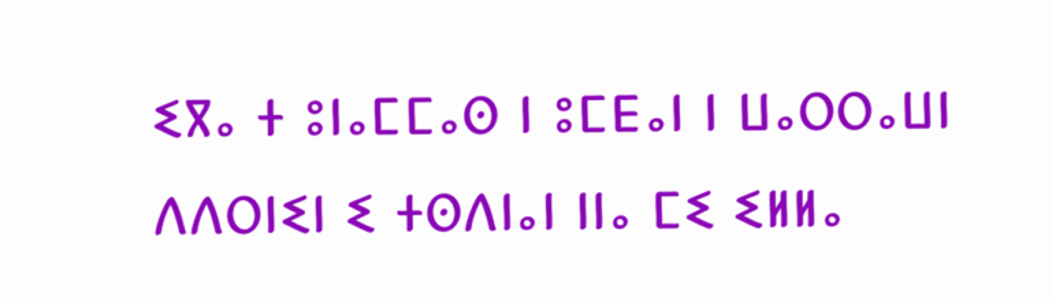ⵉⴳⴰ ⵜ ⵓⵏⴰⵎⵎⴰⵙ ⵏ ⵓⵎⴹⴰⵏ ⵏ ⵡⴰⵔⵔⴰⵡⵏ ⴷⴷⵔⵏⵉⵏ ⵉ ⵜⵙⴷⵏⴰⵏ ⵏⵏⴰ ⵎⵉ ⵉⵍⵍⴰ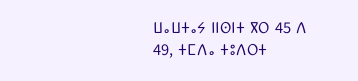ⵡⴰⵡⵜⴰⵢ ⵏⵏⵙⵏⵜ ⴳⵔ 45 ⴷ 49, ⵜⵎⴷⴰ ⵜⵓⴷⵔⵜ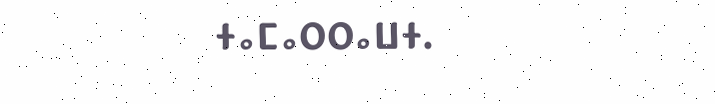ⵜⴰⵎⴰⵔⵔⴰⵡⵜ.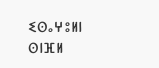ⵉⵙⴰⵖⵓⵍⵏ
ⵙⵏⴼⵍ